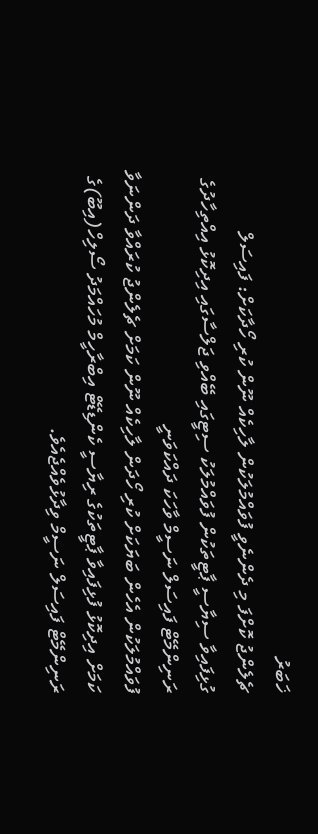ޚަބަރު
ޗެލެންޖު ކޮށްފަ މި ދެންނެވީ ފުވައްމުލަކުން ލާހިކެއް ނޫން ކުރި ހޯދާކަށް: ފައިސަލް
ގުޅިފައިވާ ސިޔާސީ ޕާޓީތަކުން ފުވައްމުލަކު ސިޓީގައި ބޭއްވި ޖަލްސާގައި އިދިކޮޅު އިއްތިހާދުގެ ރަނިންމޭޓް ފައިސަލް ނަސީމް ވާހަކަ ދައްކަވަނީ
ފުވައްމުލަކުން އެހެން ބަޔަކަށް ކުރި ހޯދަން ލާހިކެއް ނޫން ކަމަށް ޗެލެންޖު ކުރައްވާ ދަންނަވާ ކަމަށް އިދިކޮޅު ފުޅިފައިވާ ޕާޓީތަކުގެ ރިޔާސީ ކެންޑިޑޭޓް އިބްރާހީމް މުހައްމަދު ސޯލިހް(އިބޫ)ގެ ރަނިންމޭޓް ފައިސަލް ނަސީމް ވިދާޅުވެއްޖެއެވެ.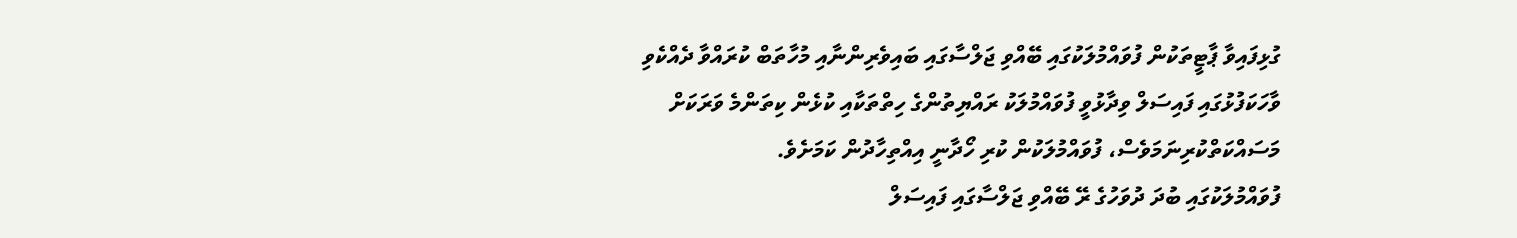ގުޅިފައިވާ ޕާޓީތަކުން ފުވައްމުލަކުގައި ބޭއްވި ޖަލްސާގައި ބައިވެރިންނާއި މުހާތަބް ކުރައްވާ ދެއްކެވި ވާހަކަފުޅުގައި ފައިސަލް ވިދާޅުވީ ފުވައްމުލަކު ރައްޔިތުންގެ ހިތްތަކާއި ކުޅެން ކިތަންމެ ވަރަކަށް މަސައްކަތްކުރިނަމަވެސް، ފުވައްމުލަކުން ކުރި ހޯދާނީ އިއްތިހާދުން ކަމަށެވެ.
ފުވައްމުލަކުގައި ބުދަ ދުވަހުގެ ރޭ ބޭއްވި ޖަލްސާގައި ފައިސަލް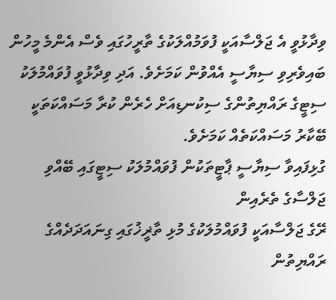ވިދާޅުވީ އެ ޖަލްސާއަކީ ފުވަމުއްލަކުގެ ތާރީހުގައި ވެސް އެންމެ މީހުން ބައިވެރިވި ސިޔާސީ އެއްވުން ކަމަށެވެ. އަދި ވިދާޅުވީ ފުވައްމުލަކު ސިޓީގެ ރައްޔިތުންގެ ސިކުނޑިއަށް ހެރެން ކުރާ މަސައްކަތަކީ ބޭކާރު މަސައްކަތެއް ކަމަށެވެ.
ގުޅިފައިވާ ސިޔާސީ ޕާޓީތަކުން ފުވައްމުލަކު ސިޓީގައި ބޭއްވި ޖަލްސާގެ ތެރެއިން
ރޭގެ ޖަލްސާއަކީ ފުވައްމުލަކުގެ މުޅި ތާޜީޚުގައި ގިނައަދަދެއްގެ ރައްޔިތުން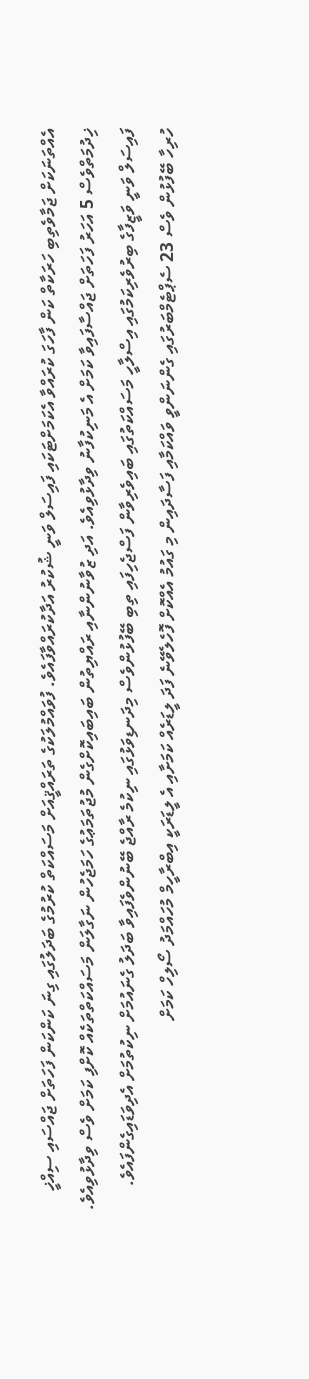އެއްތަނަކަށް ޖަމާވެތިބި ހަރަކާތް ކަން ފާހަގަ ކުރައްވާ އެކަމަށްޓަކައި ފައިސަލް ވަނީ ޝުކުރު އަދާކުރައްވާފައެވެ. ފުވައްމުލަކުގެ ތަރައްޤީއަށް މަސައްކަތް ކުރުމުގެ ބަދަލުގައި ގިނަ ކަންކަން ފަހަތަށް ޖައްސައި ސިއްޚީ ޚިދުމަތްވެސް 5 އަހަރު ފަހަތަށް ޖައްސާފައިވާ ކަމަށް އެ މަނިކުފާނު ވިދާޅުވިއެވެ. އަދި ޒުވާނުންނާއި ރައްޔިތުން ބައިބައިކޮށްގެން މުޖުތަމަޢުގެ ހަމަޖެހުން ނަގާލަން މަސައްކަތްތަކެއް ކޮށްފި ކަމަށް ވެސް ވިދާޅުވިއެވެ.
ފައިސަލް ވަނީ ވަޒީފާގެ ބިރުވެރިކަމުގައި އިސްލާހީ މަސައްކަތުގައި ބައިވެރިވާން ފަސްޖެހިފައި ތިބި ބޭފުޅުންވެސް މިދަނޑިވަޅުގައި ނިކުމެ ރާއްޖެ ބޭނުންވެފައިވާ ބަދަލު ގެނައުމަށް ނިކުތުމަށް އެދިވަޑައިގެންފައެވެ.
ހުރިހާ ބޭފުޅުން ވެސް 23 ސެޕްޓެމްބަރުގައި ގެންނަންވީ ވައްކަމާއި ފަސާދައިން މި ގައުމު އެއްކޮށް ފޮހެލެވޭނެ ފަދަ ލީޑަރެއް ކަމަށާއި އެ ލީޑަރަކީ އިބްރާހީމް މުހައްމަދު ސޯލިހް ކަމަށް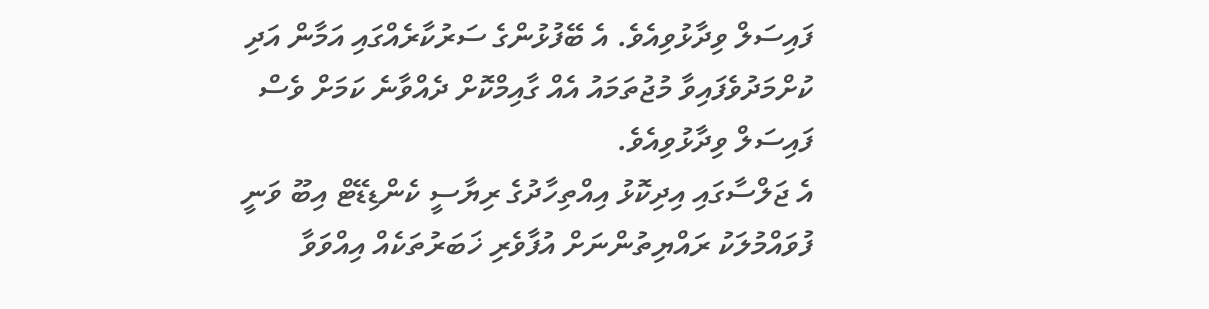ފައިސަލް ވިދާޅުވިއެވެ. އެ ބޭފުޅުންގެ ސަރުކާރެއްގައި އަމާން އަދި ކުށްމަދުވެފައިވާ މުޖުތަމައު އެއް ގާއިމްކޮށް ދެއްވާނެ ކަމަށް ވެސް ފައިސަލް ވިދާޅުވިއެވެ.
އެ ޖަލްސާގައި އިދިކޮޅު އިއްތިހާދުގެ ރިޔާސީ ކެންޑިޑޭޓް އިބޫ ވަނީ ފުވައްމުލަކު ރައްޔިތުންނަށް އުފާވެރި ޚަބަރުތަކެއް އިއްވަވާ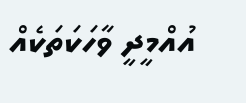އުއްމީދީ ވާހަކަތަކެއް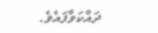ދައްކަވާފައެވެ.